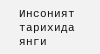Инсоният тарихида янги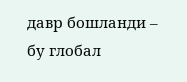давр бошланди – бу глобал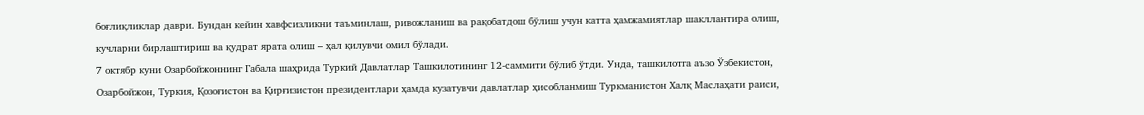боғлиқликлар даври. Бундан кейин хавфсизликни таъминлаш, ривожланиш ва рақобатдош бўлиш учун катта ҳамжамиятлар шакллантира олиш, кучларни бирлаштириш ва қудрат ярата олиш – ҳал қилувчи омил бўлади.
7 октябр куни Озарбойжоннинг Габала шаҳрида Туркий Давлатлар Ташкилотининг 12-саммити бўлиб ўтди. Унда, ташкилотга аъзо Ўзбекистон, Озарбойжон, Туркия, Қозоғистон ва Қирғизистон президентлари ҳамда кузатувчи давлатлар ҳисобланмиш Туркманистон Халқ Маслаҳати раиси,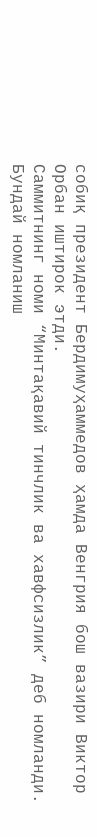собиқ президент Бердимуҳаммедов ҳамда Венгрия бош вазири Виктор Орбан иштирок этди.
Саммитнинг номи “Минтақавий тинчлик ва хавфсизлик” деб номланди. Бундай номланиш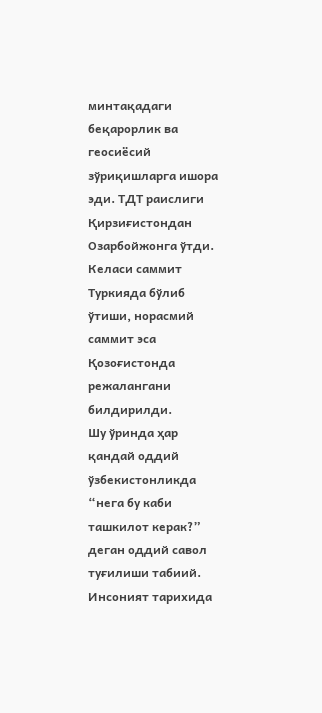минтақадаги беқарорлик ва геосиёсий зўриқишларга ишора эди. ТДТ раислиги Қирзиғистондан Озарбойжонга ўтди. Келаси саммит Туркияда бўлиб ўтиши, норасмий саммит эса Қозоғистонда режалангани билдирилди.
Шу ўринда ҳар қандай оддий ўзбекистонликда “нега бу каби ташкилот керак?” деган оддий савол туғилиши табиий.
Инсоният тарихида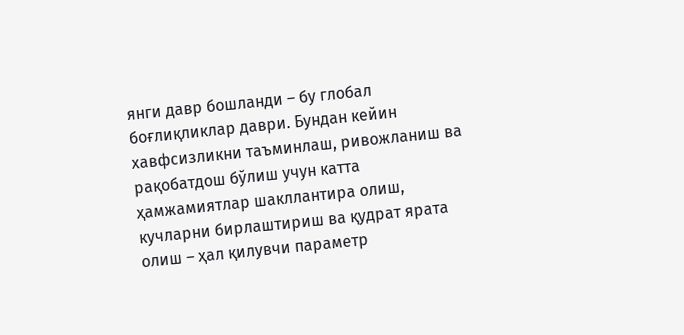янги давр бошланди – бу глобал боғлиқликлар даври. Бундан кейин хавфсизликни таъминлаш, ривожланиш ва рақобатдош бўлиш учун катта ҳамжамиятлар шакллантира олиш, кучларни бирлаштириш ва қудрат ярата олиш – ҳал қилувчи параметр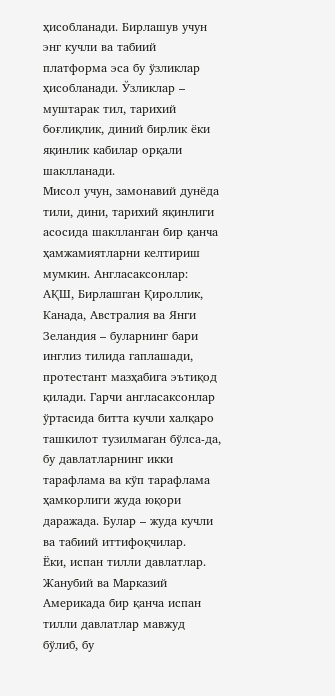ҳисобланади. Бирлашув учун энг кучли ва табиий платформа эса бу ўзликлар ҳисобланади. Ўзликлар – муштарак тил, тарихий боғлиқлик, диний бирлик ёки яқинлик кабилар орқали шаклланади.
Мисол учун, замонавий дунёда тили, дини, тарихий яқинлиги асосида шаклланган бир қанча ҳамжамиятларни келтириш мумкин. Англасаксонлар: АҚШ, Бирлашган Қироллик, Канада, Австралия ва Янги Зеландия – буларнинг бари инглиз тилида гаплашади, протестант мазҳабига эътиқод қилади. Гарчи англасаксонлар ўртасида битта кучли халқаро ташкилот тузилмаган бўлса-да, бу давлатларнинг икки тарафлама ва кўп тарафлама ҳамкорлиги жуда юқори даражада. Булар – жуда кучли ва табиий иттифоқчилар.
Ёки, испан тилли давлатлар. Жанубий ва Марказий Америкада бир қанча испан тилли давлатлар мавжуд бўлиб, бу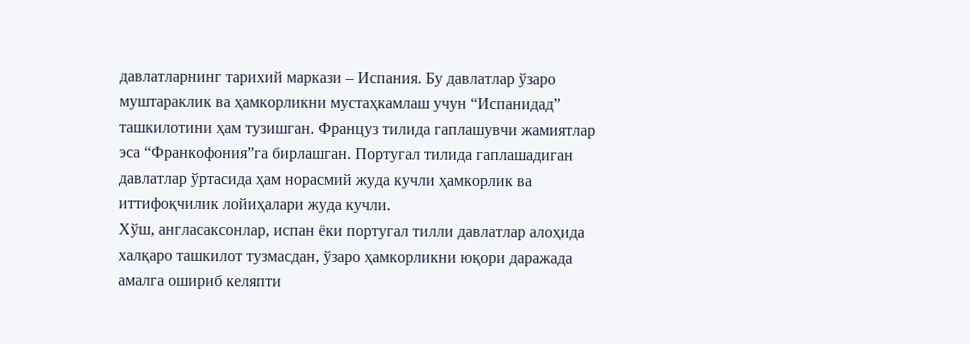давлатларнинг тарихий маркази – Испания. Бу давлатлар ўзаро муштараклик ва ҳамкорликни мустаҳкамлаш учун “Испанидад” ташкилотини ҳам тузишган. Француз тилида гаплашувчи жамиятлар эса “Франкофония”га бирлашган. Португал тилида гаплашадиган давлатлар ўртасида ҳам норасмий жуда кучли ҳамкорлик ва иттифоқчилик лойиҳалари жуда кучли.
Хўш, англасаксонлар, испан ёки португал тилли давлатлар алоҳида халқаро ташкилот тузмасдан, ўзаро ҳамкорликни юқори даражада амалга ошириб келяпти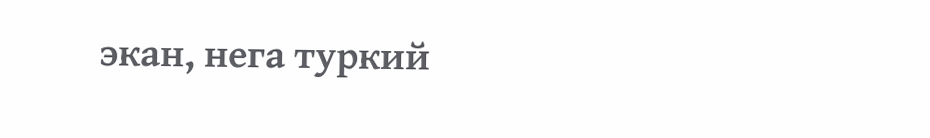экан, нега туркий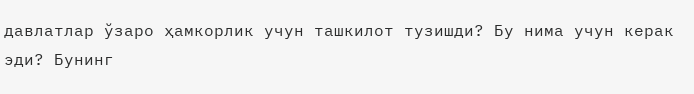давлатлар ўзаро ҳамкорлик учун ташкилот тузишди? Бу нима учун керак эди? Бунинг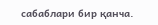сабаблари бир қанча.